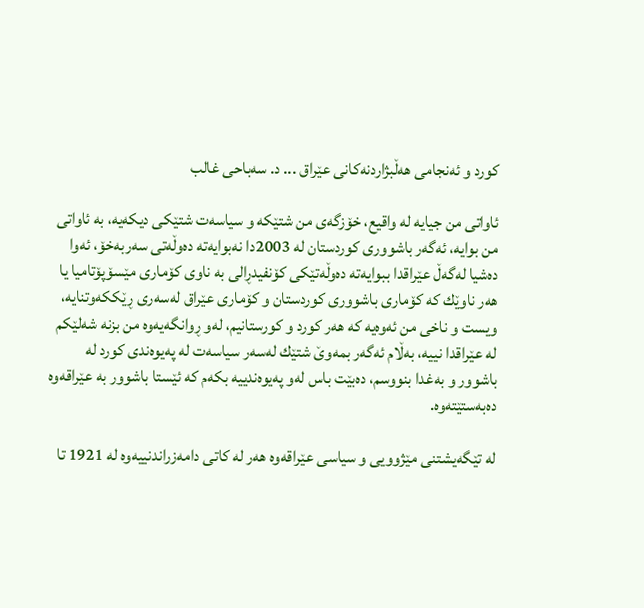کورد و ئەنجامى هەڵبژاردنەکانى عێراق ... د. سەباحی غالب

ئاواتی من جیایه‌ له‌ واقیع، خۆزگه‌ی من شتێكه‌ و سیاسه‌ت شتێكی دیكه‌یه‌، به‌ ئاواتی من بوایه‌، ئه‌گه‌ر باشووری كوردستان له‌ 2003دا نه‌بوایه‌ته‌ ده‌وڵه‌تی سه‌ربه‌خۆ، ئه‌وا ده‌شیا له‌گه‌ڵ عێراقدا ببوایه‌ته‌ ده‌وڵه‌تێكی كۆنفیدڕالی به‌ ناوی كۆماری مێسۆپۆتامیا یا هه‌ر ناوێك كه‌ كۆماری باشووری كوردستان و كۆماری عێراق له‌سه‌ری ڕێككه‌وتنایه‌، ویست و ناخی من ئه‌وه‌یه‌ كه‌ هه‌ر كورد و كورستانیم، له‌و ڕوانگه‌یه‌وه‌ من بزنه‌ شه‌لێكم له‌ عێراقدا نییه‌، به‌ڵام ئه‌گه‌ر بمه‌وێ شتێك له‌سه‌ر سیاسه‌ت له‌ په‌یوه‌ندی كورد له‌ باشوور و به‌غدا بنووسم، ده‌بێت باس له‌و په‌یوه‌ندییه‌ بكه‌م كه‌ ئێستا باشوور به‌ عێراقه‌وه‌ ده‌به‌ستێته‌وه‌.

له‌ تێگه‌یشتنی مێژوویی و سیاسی عێراقه‌وه‌ هه‌ر له‌ كاتی دامه‌زراندنییه‌وه‌ له‌ 1921 تا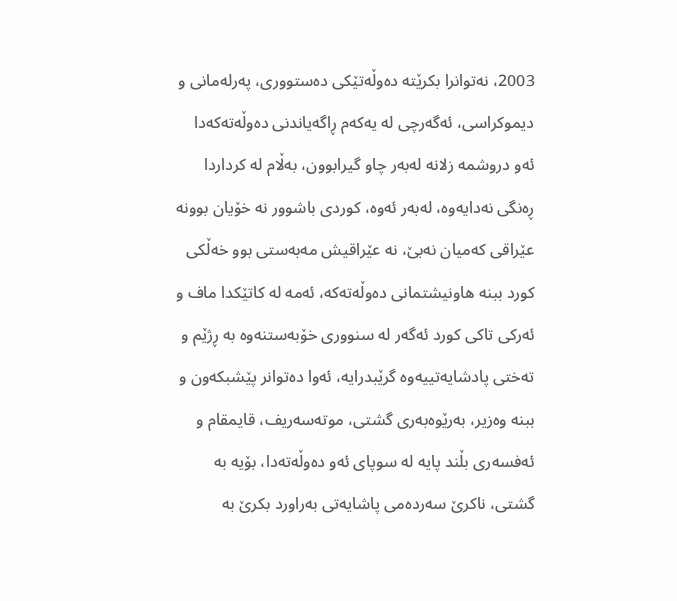2003، نه‌توانرا بكرێته‌ ده‌وڵه‌تێكی ده‌ستووری، په‌رله‌مانی و دیموكراسی، ئه‌گه‌رچی له‌ یه‌كه‌م ڕاگه‌یاندنی ده‌وڵه‌ته‌كه‌دا ئه‌و دروشمه‌ زلانه‌ له‌به‌ر چاو گیرابوون، به‌ڵام له‌ كرداردا ڕه‌نگی نه‌دایه‌وه‌، له‌به‌ر ئه‌وه‌، كوردی باشوور نه‌ خۆیان بوونه‌ عێراقی كه‌میان نه‌بێ، نه‌ عێراقیش مه‌به‌ستی بوو خه‌ڵكی كورد ببنه‌ هاونیشتمانی ده‌وڵه‌ته‌كه‌، ئه‌مه‌ له‌ كاتێكدا ماف و ئه‌ركی تاكی كورد ئه‌گه‌ر له‌ سنووری خۆبه‌ستنه‌وه‌ به‌ ڕژێم و ته‌ختی پادشایه‌تییه‌وه‌ گرێبدرایه‌، ئه‌وا ده‌توانر پێشبكه‌ون و ببنه‌ وه‌زیر، به‌رێوه‌به‌ری گشتی، موته‌سه‌ریف، قایمقام و ئه‌فسه‌ری بڵند پایه‌ له‌ سوپای ئه‌و ده‌وڵه‌ته‌دا، بۆیه‌ به‌ گشتی، ناكرێ سه‌رده‌می پاشایه‌تی به‌راورد بكرێ به‌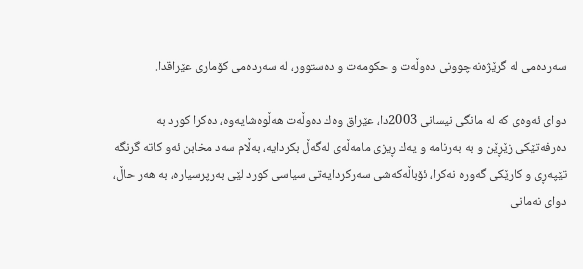سه‌رده‌می له‌ گرێژه‌نه‌چوونی ده‌وڵه‌ت و حكومه‌ت و ده‌ستوور، له‌ سه‌رده‌می كۆماری عێراقدا.

دوای ئه‌وه‌ی كه‌ له‌ مانگی نیسانی 2003دا، عێراق وه‌ك ده‌وڵه‌ت هه‌ڵوه‌شایه‌وه‌، ده‌كرا كورد به‌ ده‌رفه‌تێكی زێڕێن و به‌ به‌رنامه‌ و یه‌ك ڕیزی مامه‌ڵه‌ی له‌گه‌ڵ بكردایه‌، به‌ڵام سه‌د مخابن ئه‌و كاته‌ گرنگه‌ تێپه‌ڕی و كارێكی گه‌وره‌ نه‌كرا، ئۆباڵه‌كه‌شی سه‌ركردایه‌تی سیاسی كورد لێی به‌رپرسیاره‌، به‌ هه‌ر حاڵ، دوای نه‌مانی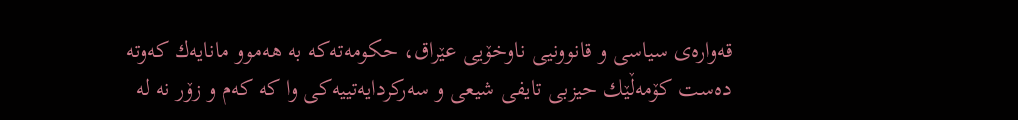قه‌واره‌ی سیاسی و قانوونیی ناوخۆیی عێراق، حكومه‌ته‌كه‌ به‌ هه‌موو مانایه‌ك كه‌وته‌ ده‌ست كۆمه‌ڵێك حیزبی تایفی شیعی و سه‌ركردایه‌تییه‌كی وا كه‌ كه‌م و زۆر نه‌ له‌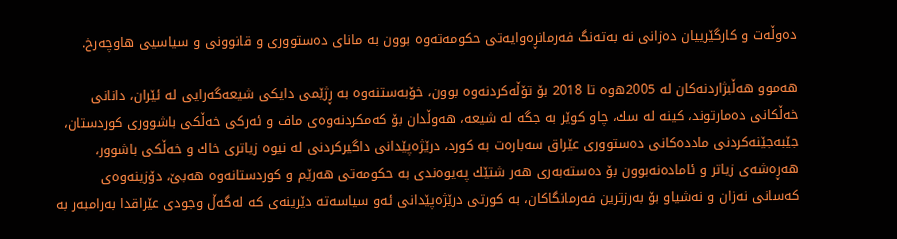ده‌وڵه‌ت و كارگێرییان ده‌زانی نه‌ به‌ته‌نگ فه‌رمانڕه‌وایه‌تی حكومه‌ته‌وه‌ بوون به‌ مانای ده‌ستووری و قانوونی و سیاسیی هاوچه‌رخ.

هه‌موو هه‌ڵبژاردنه‌كان له‌ 2005ه‌وه‌ تا 2018 بۆ تۆڵه‌كردنه‌وه‌ بوون، خۆبه‌ستنه‌وه‌ به‌ ڕژێمی دایكی شیعه‌گه‌رایی له‌ ئێران، دانانی خه‌ڵكانی ده‌مارتوند، كینه‌ له‌ سك، چاو كوێر به‌ جگه‌ له‌ شیعه‌، هه‌وڵدان بۆ كه‌مكردنه‌وه‌ی ماف و ئه‌ركی خه‌ڵكی باشووری كوردستان، جێبه‌جێنه‌كردنی مادده‌كانی ده‌ستووری عێراق سه‌باره‌ت به‌ كورد، درێژه‌پێدانی داگیركردنی له‌ نیوه‌ زیاتری خاك و خه‌ڵكی باشوور، هه‌ڕه‌شه‌ی زیاتر و ئاماده‌نه‌بوون بۆ ده‌سته‌به‌ری هه‌ر شتێك په‌یوه‌ندی به‌ حكومه‌تی هه‌رێم و كوردستانه‌وه‌ هه‌بێ، دۆزینه‌وه‌ی كه‌سانی نه‌زان و نه‌شیاو بۆ به‌رزترین فه‌رمانگاكان، به‌ كورتی درێژه‌پێدانی ئه‌و سیاسه‌ته‌ دێرینه‌ی كه‌ له‌گه‌ڵ وجودی عێراقدا به‌رامبه‌ر به‌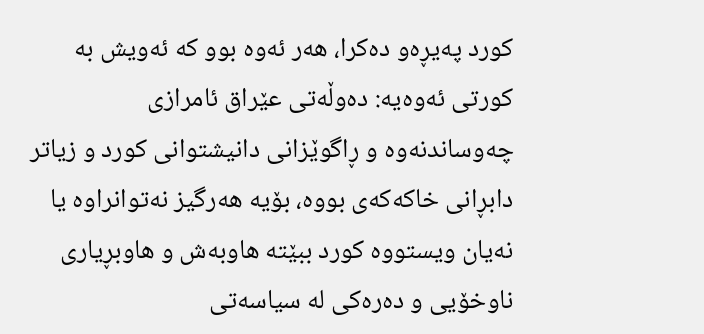كورد په‌یڕه‌و ده‌كرا، هه‌ر ئه‌وه‌ بوو كه‌ ئه‌ویش به‌ كورتی ئه‌وه‌یه‌: ده‌وڵه‌تی عێراق ئامرازی چه‌وساندنه‌وه‌ و ڕاگوێزانی دانیشتوانی كورد و زیاتر دابڕانی خاكه‌كه‌ی بووه‌، بۆیه‌ هه‌رگیز نه‌توانراوه‌ یا نه‌یان ویستووه‌ كورد ببێته‌ هاوبه‌ش و هاوبڕیاری ناوخۆیی و ده‌ره‌كی له‌ سیاسه‌تی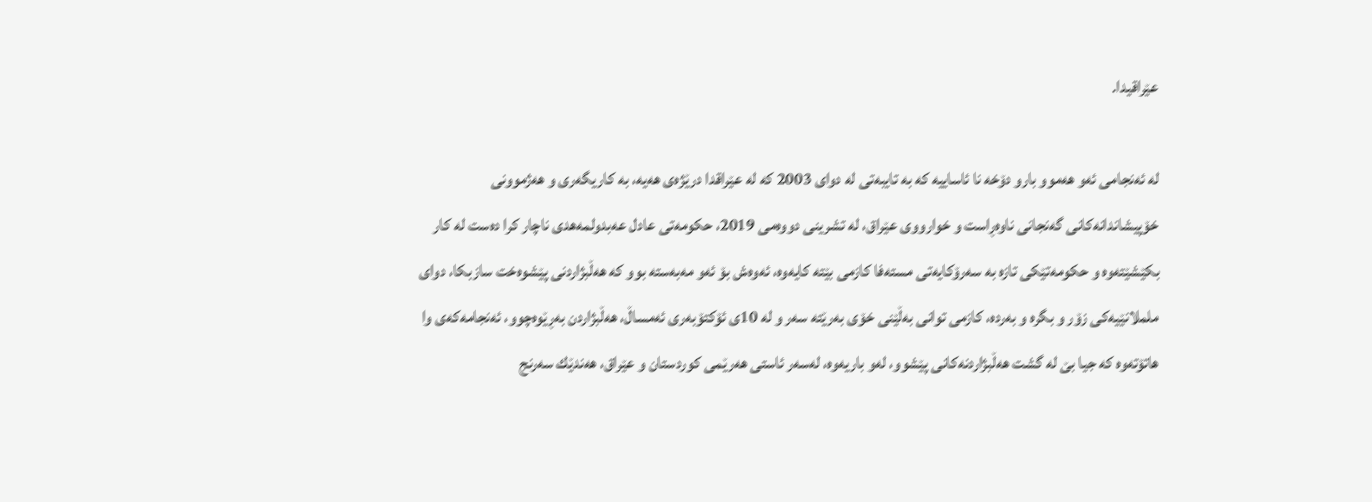عێراقیدا.

له‌ ئه‌نجامی ئه‌و هه‌موو بارو دۆخه‌ نا ئاساییه‌ كه‌ به‌ تایبه‌تی له‌ دوای 2003 كه‌ له‌ عێراقدا درێژه‌ی هه‌یه‌، به‌ كاریگه‌ری و هه‌ژموونی خۆپیشاندانه‌كانی گه‌نجانی ناوه‌ڕاست و خوارووی عێراق، له‌ تشرینی دووه‌می 2019، حكومه‌تی عادل عه‌بدولمه‌هدی ناچار كرا ده‌ست له‌ كار بكێشێته‌وه‌ و حكومه‌تێكی تازه‌ به‌ سه‌رۆكایه‌تی مسته‌فا كازمی بێته‌ كایه‌وه‌، ئه‌وه‌ش بۆ ئه‌و مه‌به‌سته‌ بوو كه‌ هه‌ڵبژاردنی پێشوه‌خت سازبكا، دوای ململانێیه‌كی زۆر و بگره‌ و به‌رده‌، كازمی توانی به‌ڵێنی خۆی به‌رێته‌ سه‌ر و له‌ 10ی ئۆكتۆبه‌ری ئه‌مساڵ، هه‌ڵبژاردن به‌ڕێوه‌چوو، ئه‌نجامه‌كه‌ی وا هاتۆته‌وه‌ كه‌ جیا بێ له‌ گشت هه‌ڵبژاردنه‌كانی پێشوو، له‌و باریه‌وه‌، له‌سه‌ر ئاستی هه‌رێمی كوردستان و عێراق، هه‌ندێك سه‌رنج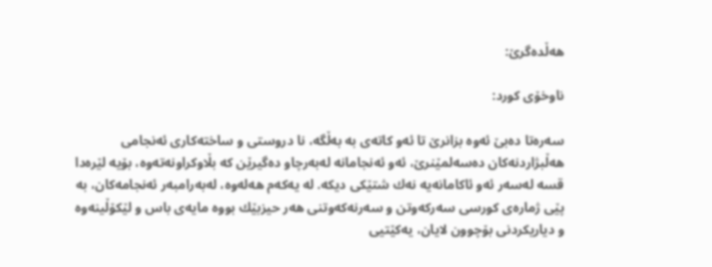هه‌ڵده‌گرێ:

ناوخۆی كورد:

سه‌ره‌تا ده‌بێ ئه‌وه‌ بزانرێ تا ئه‌و كاته‌ی به‌ به‌ڵگه‌، نا دروستی و ساخته‌كاری ئه‌نجامی هه‌ڵبژاردنه‌كان ده‌سه‌لمێنرێ، ئه‌و ئه‌نجامانه‌ له‌به‌رچاو ده‌گیرێن كه‌ بڵاوكراونه‌ته‌وه‌، بۆیه‌ لێره‌دا قسه‌ له‌سه‌ر ئه‌و ئاكامانه‌یه‌ نه‌ك شتێكی دیكه‌. له‌ یه‌كه‌م هه‌له‌وه‌، له‌به‌رامبه‌ر ئه‌نجامه‌كان، به‌ پێی ژماره‌ی كورسی سه‌ركه‌وتن و سه‌رنه‌كه‌وتنی هه‌ر حیزبێك بووه‌ مایه‌ی باس و لێكۆڵینه‌وه‌ و دیاریكردنی بۆچوون لایان، یه‌كێتیی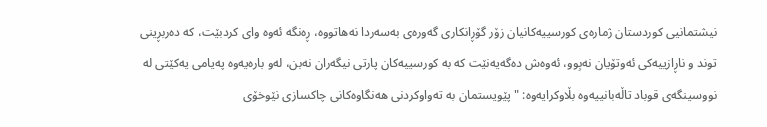نیشتمانیی كوردستان ژماره‌ی كورسییه‌كانیان زۆر گۆڕانكاری گه‌وره‌ی به‌سه‌ردا نه‌هاتووه‌، ڕه‌نگه‌ ئه‌وه‌ وای كردبێت، كه‌ ده‌ربڕینی توند و ناڕازییه‌كی ئه‌وتۆیان نه‌بِوو، ئه‌وه‌ش ده‌گه‌یه‌نێت كه‌ به‌ كورسییه‌كان پارتی نیگه‌ران نه‌بن، له‌و باره‌یه‌وه‌ په‌یامی یه‌كێتی له‌ نووسینگه‌ی قوباد تاڵه‌بانییه‌وه‌ بڵاوكرایه‌وه‌: "پێویستمان به‌ ته‌واوكردنی هه‌نگاوه‌كانی چاكسازی نێوخۆی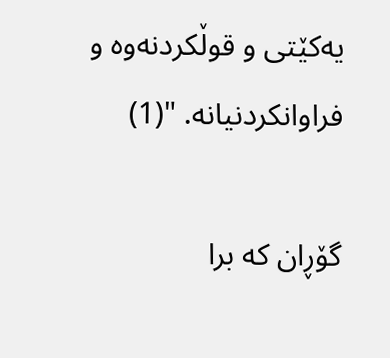یه‌كێتی و قوڵكردنه‌وه‌ و فراوانكردنیانه‌. "(1)

گۆڕان كه‌ برا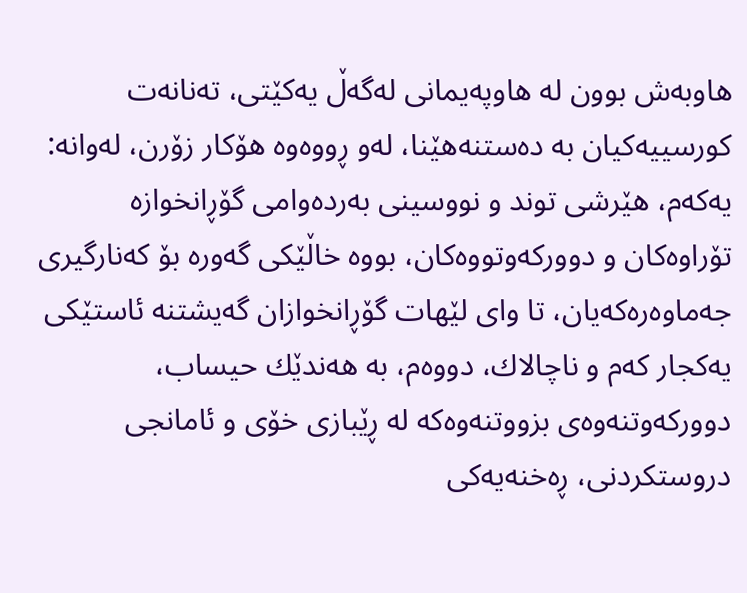هاوبه‌ش بوون له‌ هاوپه‌یمانی له‌گه‌ڵ یه‌كێتی، ته‌نانه‌ت كورسییه‌كیان به‌ ده‌ستنه‌هێنا، له‌و ڕووه‌وه‌ هۆكار زۆرن، له‌وانه‌: یه‌كه‌م، هێرشی توند و نووسینی به‌رده‌وامی گۆڕانخوازه‌ تۆراوه‌كان و دووركه‌وتووه‌كان، بووه‌ خاڵێكی گه‌وره‌ بۆ كه‌نارگیری جه‌ماوه‌ره‌كه‌یان، تا وای لێهات گۆڕانخوازان گه‌یشتنه‌ ئاستێكی یه‌كجار كه‌م و ناچالاك، دووه‌م، به‌ هه‌ندێك حیساب، دووركه‌وتنه‌وه‌ی بزووتنه‌وه‌كه‌ له‌ ڕێبازی خۆی و ئامانجی دروستكردنی، ڕه‌خنه‌یه‌كی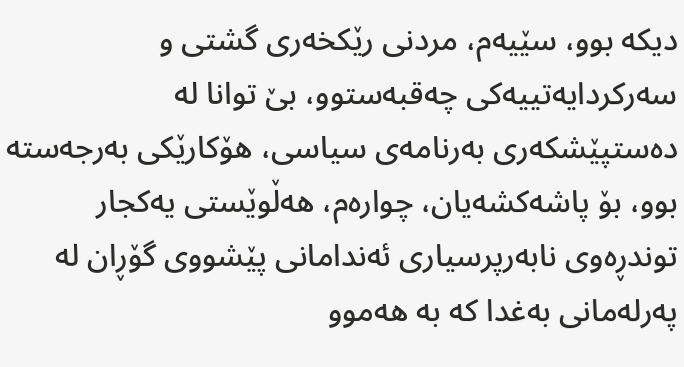دیكه‌ بوو، سێیه‌م، مردنی رێكخه‌ری گشتی و سه‌ركردایه‌تییه‌كی چه‌قبه‌ستوو، بێ توانا له‌ ده‌ستپێشكه‌ری به‌رنامه‌ی سیاسی، هۆكارێكی به‌رجه‌سته‌ بوو، بۆ پاشه‌كشه‌یان، چواره‌م، هه‌ڵوێستی یه‌كجار توندڕه‌وی نابه‌رپرسیاری ئه‌ندامانی پێشووی گۆڕان له‌ په‌رله‌مانی به‌غدا كه‌ به‌ هه‌موو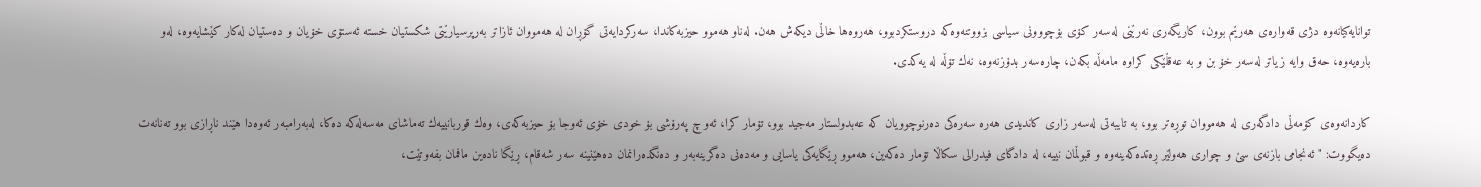توانایه‌كیانه‌وه‌ دژی قه‌واره‌ی هه‌رێم بوون، كاریگه‌ری نه‌رێنی له‌سه‌ر كۆی بۆچووونی سیاسی بزووتنه‌وه‌كه‌ دروستكردبوو، هه‌روه‌ها خاڵی دیكه‌ش هه‌ن. له‌ناو هه‌موو حیزبه‌كاندا، سه‌ركردایه‌تی گۆڕان له‌ هه‌مووان ئازاتر به‌رپرسیارێتی شكستیان خسته‌ ئه‌ستۆی خۆیان و ده‌ستیان له‌كار كێشایه‌وه‌، له‌و باره‌یه‌وه‌، حه‌ق وایه‌ زیاتر له‌سه‌ر خۆ بن و به‌ عه‌قڵێكی كراوه‌ مامه‌ڵه‌ بكه‌ن، چاره‌سه‌ر بدۆزنه‌وه‌، نه‌ك تۆڵه‌ له‌ یه‌كدی.

كاردانه‌وه‌ی كۆمه‌ڵی دادگه‌ری له‌ هه‌مووان توڕه‌تر بوو، به‌ تایبه‌تی له‌سه‌ر زاری كاندیدی هه‌ره‌ سه‌ره‌كی ده‌رنوچوویان كه‌ عه‌بدولستار مه‌جید بوو، تۆمار كرا، ئه‌و چ په‌رۆشی بۆ خودی خۆی ئه‌وجا بۆ حیزبه‌كه‌ی، وه‌ك قوربانییه‌ك ته‌ماشای مه‌سه‌له‌كه‌ ده‌كا، له‌به‌رامبه‌ر ئه‌وه‌دا هێند ناڕازی بوو ته‌نانه‌ت ده‌یگووت: "ئه‌نجامی بازنه‌ی سێ و چواری هه‌ولێر ڕه‌تده‌كه‌ینه‌وه‌ و قبوڵمان نییه‌، له‌ دادگای فیدرالی سكاڵا تۆمار ده‌كه‌ین، هه‌موو ڕێگایه‌كی یاسایی و مه‌ده‌نی ده‌گرینه‌به‌ر و ده‌نگده‌رانمان ده‌هێنینه‌ سه‌ر شه‌قام، ڕێگا ناده‌ین مافمان بفه‌وتێت،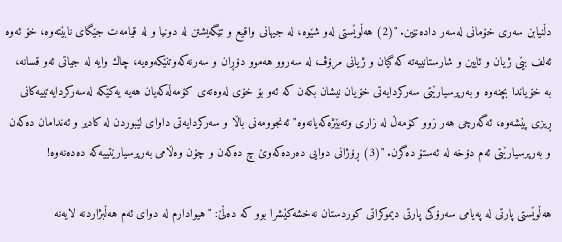دڵنیابن سه‌ری خۆمانی له‌سه‌ر داده‌نێین. "(2) هه‌ڵوێستی له‌و شێوه‌، له‌ جیهانی واقیع و تێگه‌یشتن له‌ دونیا و له‌ قیامه‌ت جێگای نابێته‌وه‌، خۆ ئه‌وه‌ ئه‌لف بێی ژیان و ئایین و شارستانییه‌ته‌ كه‌ گیان و ژیانی مرۆڤــ، له‌ سه‌روو هه‌موو دۆڕان و سه‌رنه‌كه‌وتنێكه‌وه‌یه‌، چاك وایه‌ له‌ جیاتی ئه‌و قسانه‌، به‌ خۆیاندا بچنه‌وه‌ و به‌رپرسیارێتی سه‌ركردایه‌تی خۆیان نیشان بكه‌ن كه‌ ئه‌و بۆ خۆی له‌وه‌ته‌ی كۆمه‌ڵه‌كه‌یان هه‌یه‌ یه‌كێكه‌ له‌سه‌ركردایه‌تییه‌كانی ڕیزی پێشه‌وه‌، ئه‌گه‌رچی هه‌ر زوو كۆمه‌ڵ له‌ زاری وته‌بێژه‌كه‌یانه‌وه‌"ئه‌نجوومه‌نی باڵا و سه‌ركردایه‌تی داوای لێبوردن له‌ كادیر و ئه‌ندامان ده‌كه‌ن و به‌رپرسیارێتی ئه‌م دۆخه‌ له‌ ئه‌ستۆ ده‌گرن. "(3) ڕۆژانی دوایی ده‌رده‌كه‌وێ چ ده‌كه‌ن و چۆن وه‌ڵامی به‌رپرسیارێتییه‌كه‌ ده‌ده‌نه‌وه‌!

هه‌ڵوێستی پارتی له‌ په‌یامی سه‌رۆكی پارتی دیموكراتی كوردستان نه‌خشه‌كێشرا بوو كه‌ ده‌ڵێ: "هیوادارم له‌ دوای ئه‌م هه‌ڵبژاردنه‌ لایه‌نه‌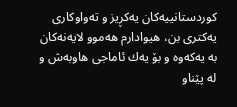كوردستانییه‌كان یه‌كڕیز و ته‌واوكاری یه‌كتری بن، هیوادارم هه‌موو لایه‌نه‌كان به‌ یه‌كه‌وه‌ و بۆ یه‌ك ئاماجی هاوبه‌ش و له‌ پێناو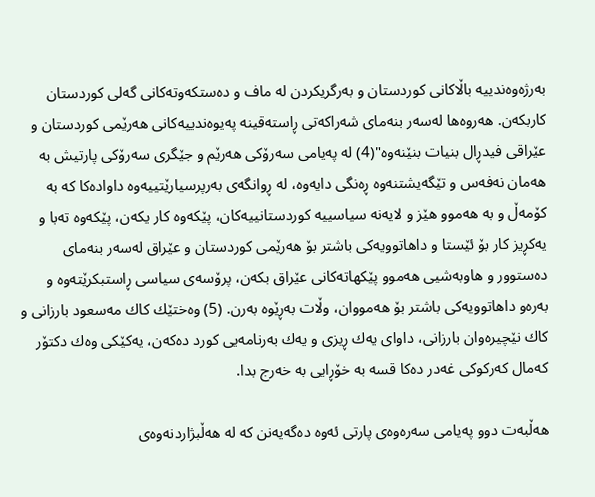به‌رژه‌وه‌ندییه‌ باڵاكانی كوردستان و به‌رگریكردن له‌ ماف و ده‌ستكه‌وته‌كانی گه‌لی كوردستان كاربكه‌ن. هه‌روه‌ها له‌سه‌ر بنه‌مای شه‌راكه‌تی ڕاسته‌قینه‌ په‌یوه‌ندییه‌كانی هه‌رێمی كوردستان و عێراقی فیدڕال بنیات بنێنه‌وه‌"(4) له‌ په‌یامی سه‌رۆكی هه‌رێم و جێگری سه‌رۆكی پارتیش به‌ هه‌مان نه‌فه‌س و تێگه‌یشتنه‌وه‌ ڕه‌نگی دایه‌وه‌، له‌ ڕوانگه‌ی به‌رپرسیارێتییه‌وه‌ داواده‌كا كه‌ به‌ كۆمه‌ڵ و به‌ هه‌موو هێز و لایه‌نه‌ سیاسییه‌ كوردستانییه‌كان، پێكه‌وه‌ كار یكه‌ن، پێكه‌وه‌ ته‌با و یه‌كڕیز كار بۆ ئێستا و داهاتوویه‌كی باشتر بۆ هه‌رێمی كوردستان و عێراق له‌سه‌ر بنه‌مای ده‌ستوور و هاوبه‌شیی هه‌موو پێكهاته‌كانی عێراق بكه‌ن، پرۆسه‌ی سیاسی ڕاستبكرێته‌وه‌ و به‌ره‌و داهاتوویه‌كی باشتر بۆ هه‌مووان، وڵات به‌ڕێوه‌ به‌رن. (5) وه‌ختێك كاك مه‌سعود بارزانی و كاك نێچیره‌وان بارزانی، داوای یه‌ك ڕیزی و یه‌ك به‌رنامه‌یی كورد ده‌كه‌ن، یه‌كێكی وه‌ك دكتۆر كه‌مال كه‌ركوكی غه‌در ده‌كا قسه‌ به‌ خۆڕایی به‌ خه‌رج بدا.

هه‌ڵبه‌ت دوو په‌یامی سه‌ره‌وه‌ی پارتی ئه‌وه‌ ده‌گه‌یه‌نن كه‌ له‌ هه‌ڵبژاردنه‌وه‌ی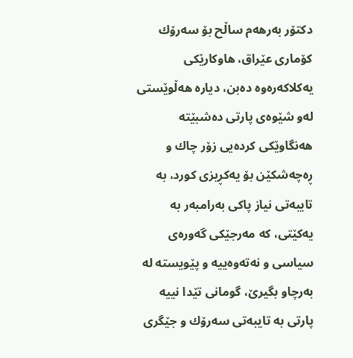دكتۆر به‌رهه‌م ساڵح بۆ سه‌رۆك كۆماری عێراق، هاوكارێكی یه‌كلاكه‌ره‌وه‌ ده‌بن، دیاره‌ هه‌ڵوێستی له‌و شێوه‌ی پارتی ده‌شبێته‌ هه‌نگاوێكی كرده‌یی زۆر چاك و ڕه‌چه‌شكێن بۆ یه‌كڕیزی كورد، به‌ تایبه‌تی نیاز پاكی به‌رامبه‌ر به‌ یه‌كێتی، كه‌ مه‌رجێكی گه‌وره‌ی سیاسی و نه‌ته‌وه‌ییه‌ و پێویسته‌ له‌ به‌رچاو بگیرێ، گومانی تێدا نییه‌ پارتی به‌ تایبه‌تی سه‌رۆك و جێگری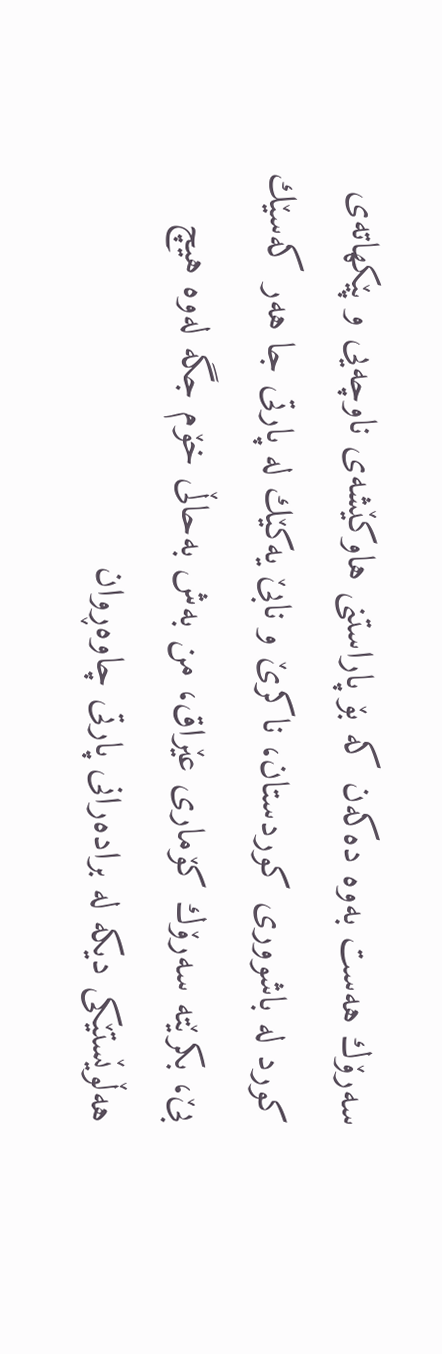سه‌رۆك هه‌ست به‌وه‌ ده‌كه‌ن كه‌ بۆ پاراستنی هاوكێشه‌ی ناوچه‌یی و پێكهاته‌ی كورد له‌ باشووری كوردستان، ناكرێ و نابێ یه‌كێك له‌ پارتی جا هه‌ر كه‌سێك بێ، بكرێته‌ سه‌رۆك كۆماری عێراق، من به‌ش به‌حاڵی خۆم جگه‌ له‌وه‌ هیچ هه‌ڵوێستێكی دیكه‌ له‌ براده‌رانی پارتی چاوه‌ڕوان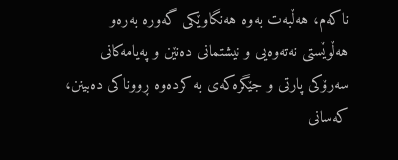ناكه‌م، هه‌ڵبه‌ت به‌وه‌ هه‌نگاوێكی گه‌وره‌ به‌ره‌و هه‌ڵوێستی نه‌ته‌وه‌یی و نیشتمانی ده‌نێن و په‌یامه‌كانی سه‌رۆكی پارتی و جێگره‌كه‌ی به‌ كرده‌وه‌ ڕووناكی ده‌بینن، كه‌سانی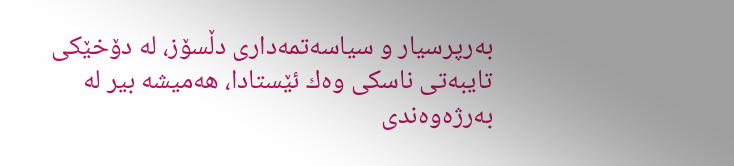به‌رپرسیار و سیاسه‌تمه‌داری دڵسۆز، له‌ دۆخێكی تایبه‌تی ناسكی وه‌ك ئێستادا، هه‌میشه‌ بیر له‌ به‌رژه‌وه‌ندی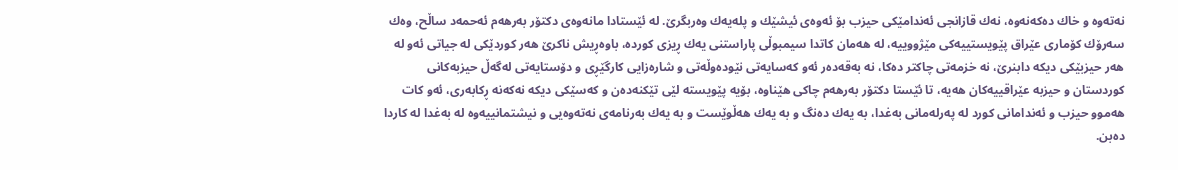نه‌ته‌وه‌ و خاك ده‌كه‌نه‌وه‌، نه‌ك قازانجی ئه‌ندامێكی حیزب بۆ ئه‌وه‌ی ئیشێك و پله‌یه‌ك وه‌ربگرێ. له‌ ئێستادا مانه‌وه‌ی دكتۆر به‌رهه‌م ئه‌حمه‌د ساڵح، وه‌ك سه‌رۆك كۆماری عێراق پێویستییه‌كی مێژووییه‌، له‌ هه‌مان كاتدا سیمبوڵی پاراستنی یه‌ك ڕیزی كورده‌، باوه‌ڕیش ناكرێ هه‌ر كوردێكی له‌ جیاتی ئه‌و له‌ هه‌ر حیزبێكی دیكه‌ دابنرێ، نه‌ خزمه‌تی چاكتر ده‌كا، نه‌ به‌قه‌ده‌ر ئه‌و كه‌سایه‌تی نێوده‌وڵه‌تی و شاره‌زایی كارگێڕی و دۆستایه‌تی له‌گه‌ڵ حیزبه‌كانی كوردستان و حیزبه‌ عێراقییه‌كان هه‌یه‌، تا ئێستا دكتۆر به‌رهه‌م چاكی هێناوه‌، بۆیه‌ پێویسته‌ لێی تێكنه‌ده‌ن و كه‌سێكی دیكه‌ نه‌كه‌نه‌ ڕكابه‌ری، ئه‌و كات هه‌موو حیزب و ئه‌ندامانی كورد له‌ په‌رله‌مانی به‌غدا، به‌ یه‌ك ده‌نگ و به‌ یه‌ك هه‌ڵوێست و به‌ یه‌ك به‌رنامه‌ی نه‌ته‌وه‌یی و نیشتمانییه‌وه‌ له‌ به‌غدا له‌ كاردا ده‌بن.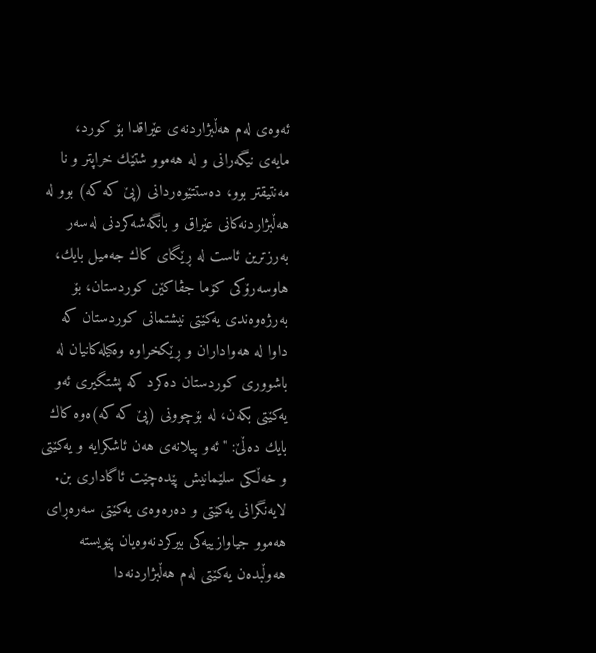ئه‌وه‌ی له‌م هه‌ڵبژاردنه‌ی عێراقدا بۆ كورد، مایه‌ی نیگه‌رانی و له‌ هه‌موو شتێك خراپتر و نا مه‌نتیقتر بوو، ده‌ستتێوه‌ردانی (پێ كه‌ كه‌) بوو له‌ هه‌ڵبژاردنه‌كانی عێراق و بانگه‌شه‌كردنی له‌سه‌ر به‌رزترین ئاست له‌ ڕێگای كاك جه‌میل بایك، هاوسه‌رۆكی كۆما جڤاكێن كوردستان، بۆ به‌رژه‌وه‌ندی یه‌كێتی نیشتمانی كوردستان كه‌ داوا له‌ هه‌واداران و ڕێكخراوه‌ وه‌كیله‌كانیان له‌ باشووری كوردستان ده‌كرد كه‌ پشتگیری ئه‌و یه‌كێتی بكه‌ن، له‌ بۆچوونی (پێ كه‌ كه‌)ه‌وه‌ كاك بایك ده‌ڵێ: "ئه‌و پیلانه‌ی هه‌ن ئاشكرایه‌ و یه‌كێتی و خه‌ڵكی سلێمانیش پێده‌چێت ئاگاداری بن. لایه‌نگرانی یه‌كێتی و ده‌ره‌وه‌ی یه‌كێتی سه‌ره‌ڕای هه‌موو جیاوازییه‌كی بیركردنه‌وه‌یان پێویسته‌ هه‌وڵبده‌ن یه‌كێتی له‌م هه‌ڵبژاردنه‌دا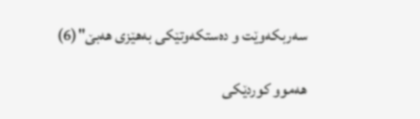سه‌ربكه‌وێت و ده‌ستكه‌وتێكی به‌هێزی هه‌بێ"(6)

هه‌موو كوردێكی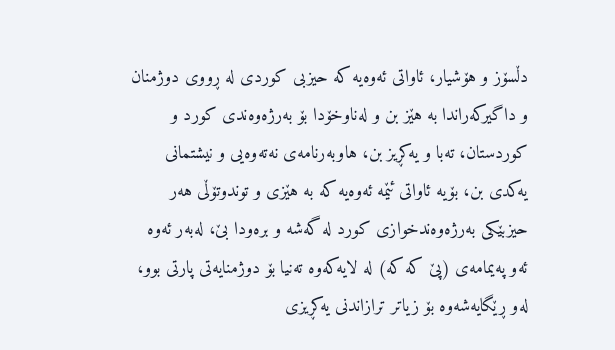دڵسۆز و هۆشیار، ئاواتی ئه‌وه‌یه‌ كه‌ حیزبی كوردی له‌ ڕووی دوژمنان و داگیركه‌راندا به‌ هێز بن و له‌ناوخۆدا بۆ به‌رژه‌وه‌ندی كورد و كوردستان، ته‌با و یه‌كڕیز بن، هاوبه‌رنامه‌ی نه‌ته‌وه‌یی و نیشتمانی یه‌كدی بن، بۆیه‌ ئاواتی ئێمه‌ ئه‌وه‌یه‌ كه‌ به‌ هێزی و توندوتۆڵی هه‌ر حیزبێكی به‌رژه‌وه‌ندخوازی كورد له‌ گه‌شه‌ و بره‌ودا بێ، له‌به‌ر ئه‌وه‌ ئه‌و په‌یمامه‌ی (پێ كه‌ كه‌) له‌ لایه‌كه‌وه‌ ته‌نیا بۆ دوژمنایه‌تی پارتی بوو، له‌و ڕێگایه‌شه‌وه‌ بۆ زیاتر ترازاندنی یه‌كڕیزی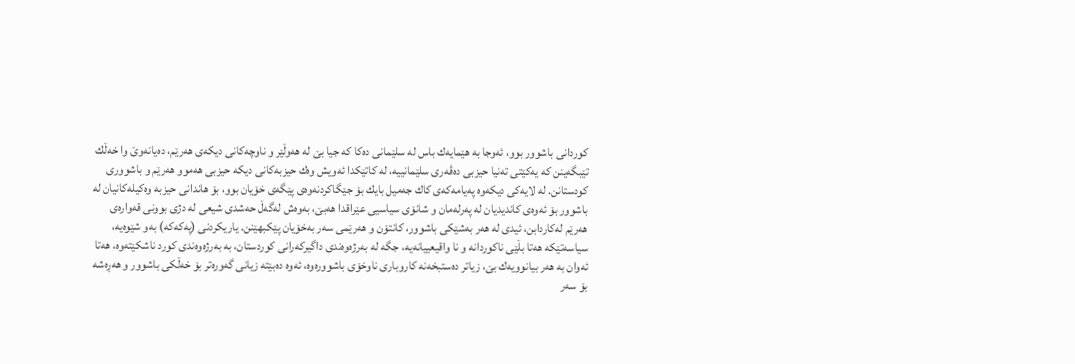كوردانی باشوور بوو، ئه‌وجا به‌ هێمایه‌ك باس له‌ سلێمانی ده‌كا كه‌ جیا بێ له‌ هه‌وڵێر و ناوچه‌كانی دیكه‌ی هه‌رێم، ده‌یانه‌وێ وا خه‌ڵك تێبگه‌ینن كه‌ یه‌كێتی ته‌نیا حیزبی ده‌ڤه‌ری سلێمانییه‌، له‌ كاتێكدا ئه‌ویش وه‌ك حیزبه‌كانی دیكه‌ حیزبی هه‌موو هه‌رێم و باشووری كودستانن. له‌ لایه‌كی دیكه‌وه‌ په‌یامه‌كه‌ی كاك جه‌میل بایك بۆ جێگاكردنه‌وه‌ی پێگه‌ی خۆیان بوو، بۆ هاندانی حیزبه‌ وه‌كیله‌كانیان له‌ باشوور بۆ ئه‌وه‌ی كاندیدیان له‌ په‌رله‌مان و شانۆی سیاسیی عێراقدا هه‌بێ، به‌وه‌ش له‌گه‌ڵ حه‌شدی شیعی له‌ دژی بوونی قه‌واره‌ی هه‌رێم له‌كاردابن، ئیدی له‌ هه‌ر به‌شێكی باشوور، كانتۆن و هه‌رێمی سه‌ر به‌خۆیان پێكبهێنن. یاریكردنی (په‌كه‌كه‌) به‌و شێوه‌یه‌، سیاسه‌تێكه‌ هه‌تا بڵێی ناكوردانه‌ و نا واقیعییانه‌یه‌، جگه‌ له‌ به‌رژه‌وه‌ندی داگیركه‌رانی كوردستان، به‌ به‌رژه‌وه‌ندی كورد ناشكێته‌وه‌، هه‌تا ئه‌وان به‌ هه‌ر بیانوویه‌ك بێ، زیاتر ده‌ستبخه‌نه‌ كاروباری ناوخۆی باشووره‌وه‌، ئه‌وه‌ ده‌بێته‌ زیانی گه‌وره‌تر بۆ خه‌ڵكی باشوور و هه‌ڕه‌شه‌ بۆ سه‌ر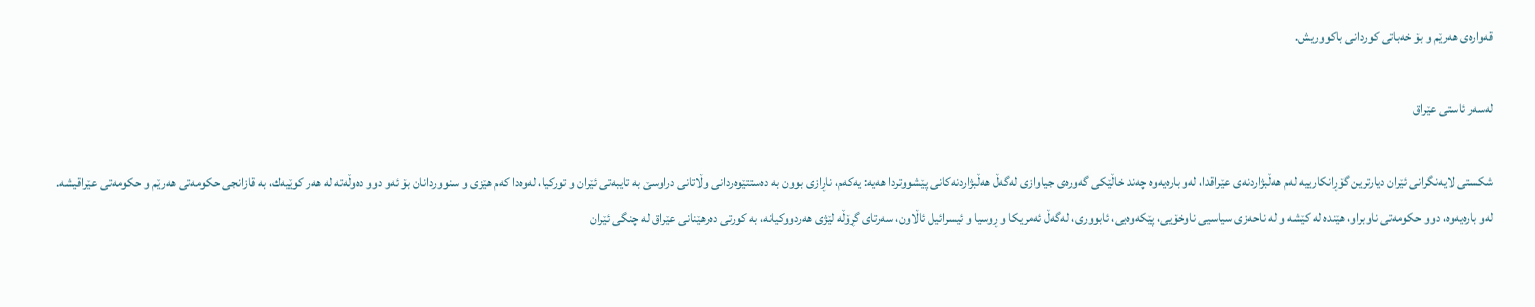قه‌واره‌ی هه‌رێم و بۆ خه‌باتی كوردانی باكووریش.

له‌سه‌ر ئاستی عێراق

شكستی لایه‌نگرانی ئێران دیارترین گۆڕانكارییه‌ له‌م هه‌ڵبژاردنه‌ی عێراقدا، له‌و باره‌یه‌وه‌ چه‌ند خاڵێكی گه‌وره‌ی جیاوازی له‌گه‌ڵ هه‌ڵبژاردنه‌كانی پێشووتردا هه‌یه‌: یه‌كه‌م، ناڕازی بوون به‌ ده‌ستتێوه‌ردانی وڵاتانی دراوسێ به‌ تایبه‌تی ئێران و توركیا، له‌وه‌دا كه‌م هێزی و سنووردانان بۆ ئه‌و دوو ده‌وڵه‌ته‌ له‌ هه‌ر كوێیه‌ك، به‌ قازانجی حكومه‌تی هه‌رێم و حكومه‌تی عێراقیشه‌. له‌و باره‌یه‌وه‌، دوو حكومه‌تی ناوبراو، هێنده‌ له‌ كێشه‌ و له‌ ناحه‌زی سیاسیی ناوخۆیی، پێكه‌وه‌یی، ئابووری، له‌گه‌ڵ ئه‌مریكا و ڕوسیا و ئیسرائیل ئاڵاون، سه‌رتای گڕۆڵه‌ لێژی هه‌ردووكیانه‌، به‌ كورتی ده‌رهێنانی عێراق له‌ چنگی ئێران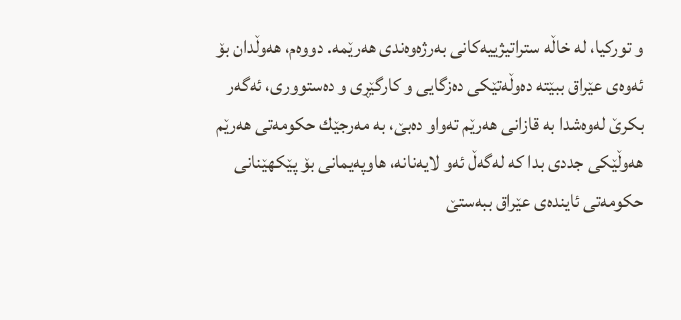و توركیا، له‌ خاڵه‌ ستراتیژییه‌كانی به‌رژه‌وه‌ندی هه‌رێمه‌. دووه‌م، هه‌وڵدان بۆ ئه‌وه‌ی عێراق ببێته‌ ده‌وڵه‌تێكی ده‌زگایی و كارگێڕی و ده‌ستووری، ئه‌گه‌ر بكرێ له‌وه‌شدا به‌ قازانی هه‌رێم ته‌واو ده‌بێ، به‌ مه‌رجێك حكومه‌تی هه‌رێم هه‌وڵێكی جددی بدا كه‌ له‌گه‌ڵ ئه‌و لایه‌نانه‌، هاوپه‌یمانی بۆ پێكهێنانی حكومه‌تی ئاینده‌ی عێراق ببه‌ستێ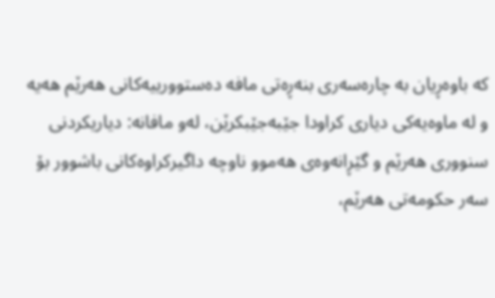كه‌ باوه‌ڕیان به‌ چاره‌سه‌ری بنه‌ڕه‌تی مافه‌ ده‌ستوورییه‌كانی هه‌رێم هه‌یه‌ و له‌ ماوه‌یه‌كی دیاری كراودا جێبه‌جێبكرێن، له‌و مافانه‌: دیاریكردنی سنووری هه‌رێم و گێڕانه‌وه‌ی هه‌موو ناوچه‌ داگیركراوه‌كانی باشوور بۆ سه‌ر حكومه‌تی هه‌رێم،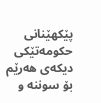پێكهێنانی حكومه‌تێكی دیكه‌ی هه‌رێم بۆ سوننه‌ و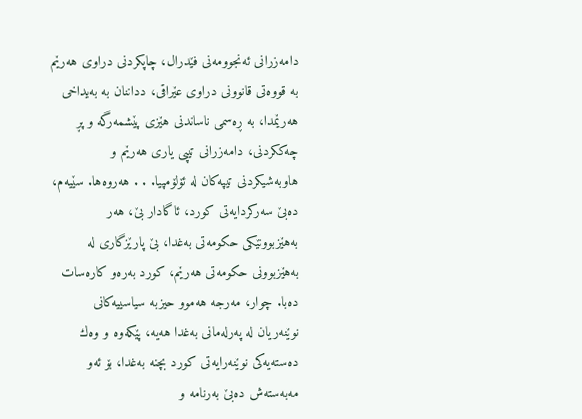دامه‌زرانی ئه‌نجوومه‌نی فێدرال، چاپكردنی دراوی هه‌رێم به‌ قووه‌تی قانوونی دراوی عێراقی، دداننان به‌ به‌یداخی هه‌رێمدا، به‌ ڕه‌سمی ناساندنی هێزی پێشمه‌رگه‌ و پڕ چه‌ككردنی، دامه‌زرانی تیپی یاری هه‌رێم و هاوبه‌شیكردنی تیپه‌كان له‌ ئۆلۆمپیا. . . هه‌روه‌ها. سێیه‌م، ده‌بێ سه‌ركردایه‌تی كورد، ئاگادار بێ، هه‌ر به‌هێزبوونێكی حكومه‌تی به‌غدا، بێ پارێزگاری له‌ به‌هێزبوونی حكومه‌تی هه‌رێم، كورد به‌ره‌و كاره‌سات ده‌با. چوار، مه‌رجه‌ هه‌موو حیزبه‌ سیاسییه‌كانی نوێنه‌ریان له‌ په‌رله‌مانی به‌غدا هه‌یه‌، پێكه‌وه‌ و وه‌ك ده‌سته‌یه‌كی نوێنه‌رایه‌تی كورد بچنه‌ به‌غدا، بۆ ئه‌و مه‌به‌سته‌ش ده‌بێ به‌رنامه‌ و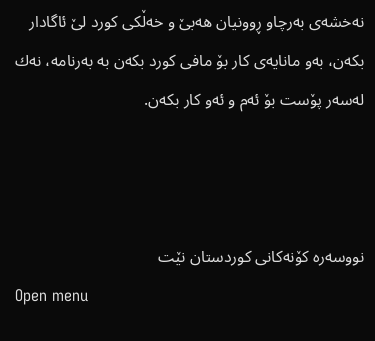نه‌خشه‌ی به‌رچاو ڕوونیان هه‌بێ و خه‌ڵكی كورد لێ ئاگادار بكه‌ن، به‌و مانایه‌ی كار بۆ مافی كورد بكه‌ن به‌ به‌رنامه‌، نه‌ك له‌سه‌ر پۆست بۆ ئه‌م و ئه‌و كار بكه‌ن.



نووسەرە کۆنەکانی کوردستان نێت
Open menu